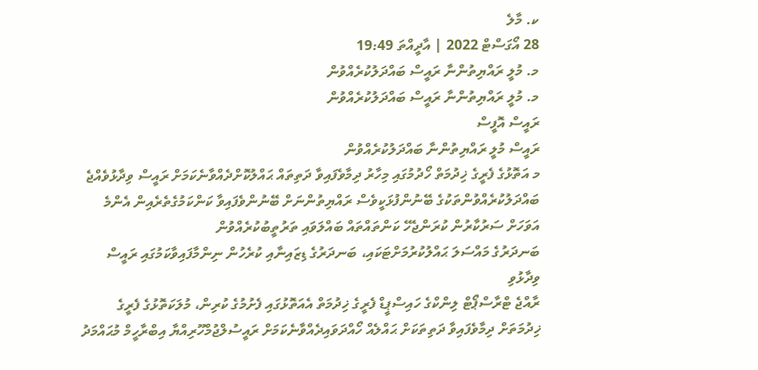ކ. މާލެ
28 އޯގަސްޓް 2022 | އާދީއްތަ 19:49
މ. މުލީ ރައްޔިތުންނާ ރައީސް ބައްދަލުކުރެއްވުން
މ. މުލީ ރައްޔިތުންނާ ރައީސް ބައްދަލުކުރެއްވުން
ރައީސް އޮފީސް
ރައީސް މުލީ ރައްޔިތުންނާ ބައްދަލުކުރެއްވުން
މ އަތޮޅުގެ ފެރީގެ ޚިދުމަތް ހޯދުމުގައި މިހާރު ދިމާވެފައިވާ ދަތިތައް ޙައްލުކޮށްދެއްވާނެކަމަށް ރައީސް ވިދާޅުވެއްޖެ
ބައްދަލުކުރެއްވުންތަކުގެ ބޭނުންފުޅަކީވެސް ރައްޔިތުންނަށް ބޭނުންވެފައިވާ ކަންކަމުގެތެރެއިން އެންމެ އަވަހަށް ސަރުކާރުން ކުރަންޖެހޭ ކަންތައްތައް ބައްލަވައި ތަރުތީބުކުރެއްވުން
ބަނދަރުގެ މައްސަލަ ޙައްލުކުރުމަށްޓަކައި، ބަނދަރުގެ ޑިޒައިނާއި ކުރެހުން ނިންމާފައިވާކަމުގައި ރައީސް ވިދާޅުވި
ރާއްޖެ ޓްރާސްޕޯޓް ލިންކްގެ ހައިސްޕީޑް ފެރީގެ ޚިދުމަތް އެއަތޮޅުގައި ފެށުމުގެ ކުރިން، މުލަކަތޮޅުގެ ފެރީގެ ޚިދުމަތަށް ދިމާވެފައިވާ ދަތިތަކަށް ޙައްލެއް ހޯއްދަވައިދެއްވާނެކަމަށް ރައީސުލްޖުމްހޫރިއްޔާ އިބްރާހީމް މުޙައްމަދު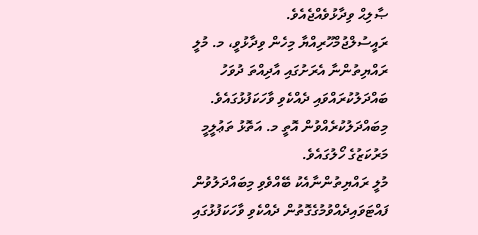ޞާލިޙް ވިދާޅުވެއްޖެއެވެ.
ރައީސުލްޖުމްހޫރިއްޔާ މިހެން ވިދާޅުވީ، މ. މުލީ ރައްޔިތުންނާ އެރަށުގައި އާދިއްތަ ދުވަހު ބައްދަލުކުރައްވައި ދެއްކެވި ވާހަކަފުޅުގައެވެ. މިބައްދަލުކުރެއްވުން އޮތީ މ. އަތޮޅު ތަޢުލީމީ މަރުކަޒުގެ ހޯލުގައެވެ.
މުލީ ރައްޔިތުންނާއެކު ބޭއްވެވި މިބައްދަލުވުން ފައްޓަވައިދެއްވުމުގެގޮތުން ދެއްކެވި ވާހަކަފުޅުގައި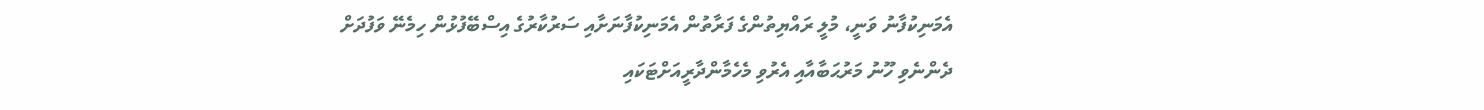އެމަނިކުފާނު ވަނީ، މުލީ ރައްޔިތުންގެ ފަރާތުން އެމަނިކުފާނަށާއި ސަރުކާރުގެ އިސްބޭފުޅުން ހިމެނޭ ވަފުދަށް ދެންނެވި ހޫނު މަރުޙަބާއާއި އެރުވި މެހެމާންދާރީއަށްޓަކައި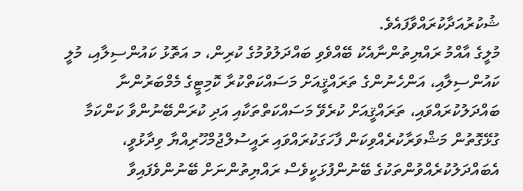ޝުކުރުއަދާކުރައްވާފައެވެ.
މުލީގެ އާއްމު ރައްޔިތުންނާއެކު ބޭއްވެވި ބައްދަލުވުމުގެ ކުރިން، މ އަތޮޅު ކައުންސިލާއި، މުލީ ކައުންސިލާއި، އަންހެނުންގެ ތަރައްޤީއަށް މަސައްކަތްކުރާ ކޮމިޓީގެ މެމްބަރުންނާ ބައްދަލުކުރައްވައި، ތަރައްޤީއަށް ކުރެވޭ މަސައްކަތްތަކާއި އަދި ކުރަންބޭނުންވާ ކަންކަމާ ގުޅޭގޮތުން މަޝްވަރާކުރެއްވިކަން ފާހަގަކުރައްވައި ރައީސުލްޖުމްހޫރިއްޔާ ވިދާޅުވީ، އެބައްދަލުކުރެއްވުންތަކުގެ ބޭނުންފުޅަކީވެސް ރައްޔިތުންނަށް ބޭނުންވެފައިވާ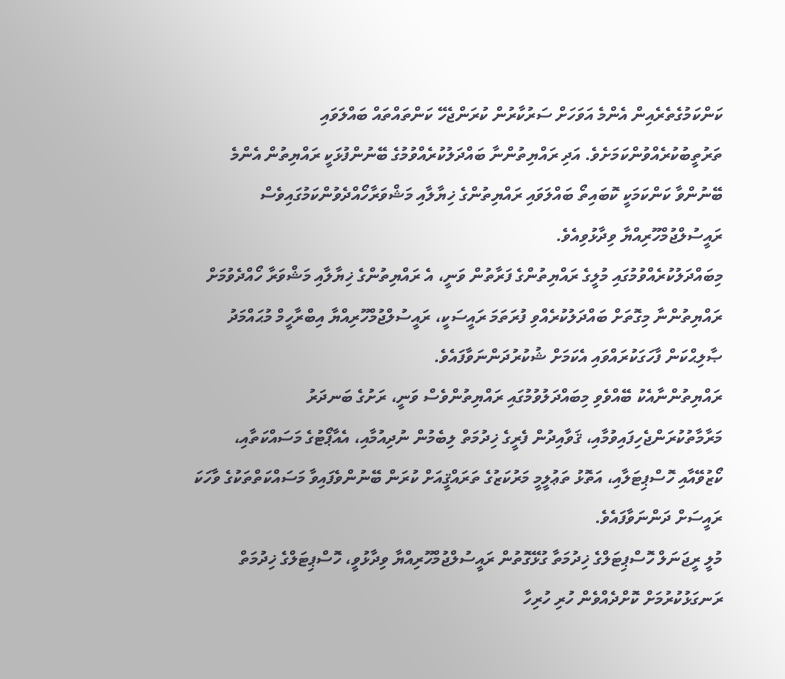ކަންކަމުގެތެރެއިން އެންމެ އަވަހަށް ސަރުކާރުން ކުރަންޖެހޭ ކަންތައްތައް ބައްލަވައި ތަރުތީބުކުރެއްވުންކަމަށެވެ. އަދި ރައްޔިތުންނާ ބައްދަލުކުރެއްވުމުގެ ބޭނުންފުޅަކީ ރައްޔިތުން އެންމެ ބޭނުންވާ ކަންކަމަކީ ކޮބައިތޯ ބައްލަވައި ރައްޔިތުންގެ ޚިޔާލާއި މަޝްވަރާހޯއްދެވުންކަމުގައިވެސް ރައީސުލްޖުމްހޫރިއްޔާ ވިދާޅުވިއެވެ.
މިބައްދަލުކުރެއްވުމުގައި މުލީގެ ރައްޔިތުންގެ ފަރާތުން ވަނީ، އެ ރައްޔިތުންގެ ޚިޔާލާއި މަޝްވަރާ ހޯއްދެވުމަށް ރައްޔިތުންނާ މިގޮތަށް ބައްދަލުކުރެއްވި ފުރަތަމަ ރައީސަކީ، ރައީސުލްޖުމްހޫރިއްޔާ އިބްރާހީމް މުޙައްމަދު ޞާލިޙްކަން ފާހަގަކުރައްވައި އެކަމަށް ޝުކުރުދަންނަވާފައެވެ.
ރައްޔިތުންނާއެކު ބޭއްވެވި މިބައްދަލުވުމުގައި ރައްޔިތުންވެސް ވަނީ، ރަށުގެ ބަނދަރު މަރާމާތުކުރަންޖެހިފައިވުމާއި، ޤަވާއިދުން ފެރީގެ ޚިދުމަތް ލިބެމުން ނުދިއުމާއި، އެއާޕޯޓުގެ މަސައްކަތާއި، ކޯޒުވޭއާއި ހޮސްޕިޓަލާއި، އަތޮޅު ތަޢުލީމީ މަރުކަޒުގެ ތަރައްޤީއަށް ކުރަން ބޭނުންވެފައިވާ މަސައްކަތްތަކުގެ ވާހަކަ ރައީސަށް ދަންނަވާފައެވެ.
މުލީ ރީޖަނަލް ހޮސްޕިޓަލްގެ ޚިދުމަތާ ގުޅޭގޮތުން ރައީސުލްޖުމްހޫރިއްޔާ ވިދާޅުވީ، ހޮސްޕިޓަލްގެ ޚިދުމަތް ރަނގަޅުކުރުމަށް ކޮށްދެއްވެން ހުރި ހުރިހާ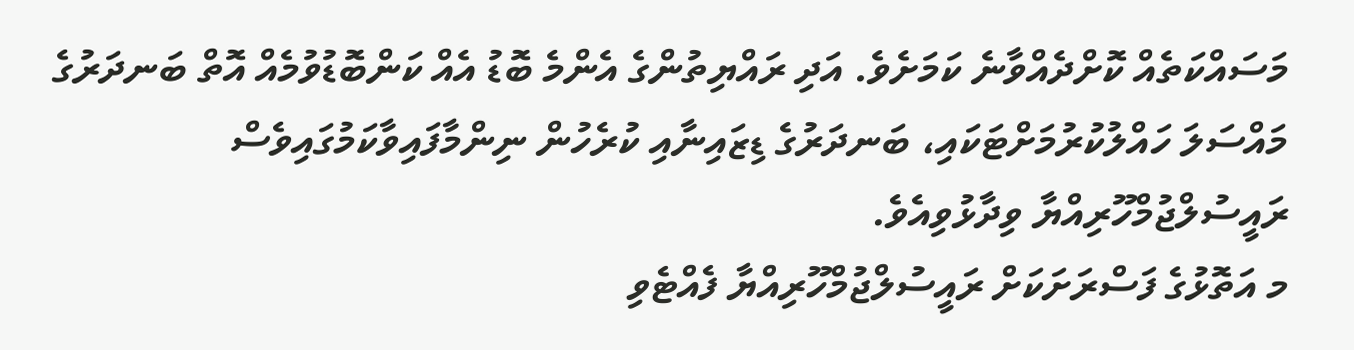މަސައްކަތެއް ކޮށްދެއްވާނެ ކަމަށެވެ. އަދި ރައްޔިތުންގެ އެންމެ ބޮޑު އެއް ކަންބޮޑުވުމެއް އޮތް ބަނދަރުގެ މައްސަލަ ހައްލުކުރުމަށްޓަކައި، ބަނދަރުގެ ޑިޒައިނާއި ކުރެހުން ނިންމާފައިވާކަމުގައިވެސް ރައީސުލްޖުމްހޫރިއްޔާ ވިދާޅުވިއެވެ.
މ އަތޮޅުގެ ފަސްރަށަކަށް ރައީސުލްޖުމްހޫރިއްޔާ ފެއްޓެވި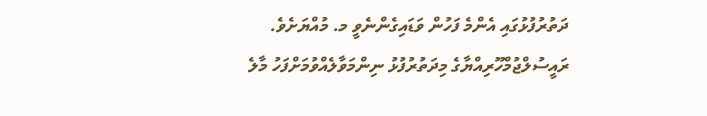ދަތުރުފުޅުގައި އެންމެ ފަހުން ވަޑައިގެންނެވީ މ. މުއްޔަށެވެ. ރައީސުލްޖުމްހޫރިއްޔާގެ މިދަތުރުފުޅު ނިންމަވާލެއްވުމަށްފަހު މާލެ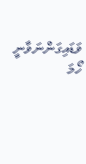ވަޑައިގަންނަވާނީ ހޯމަ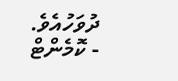ދުވަހުއެވެ.
- ކޮމެންޓް